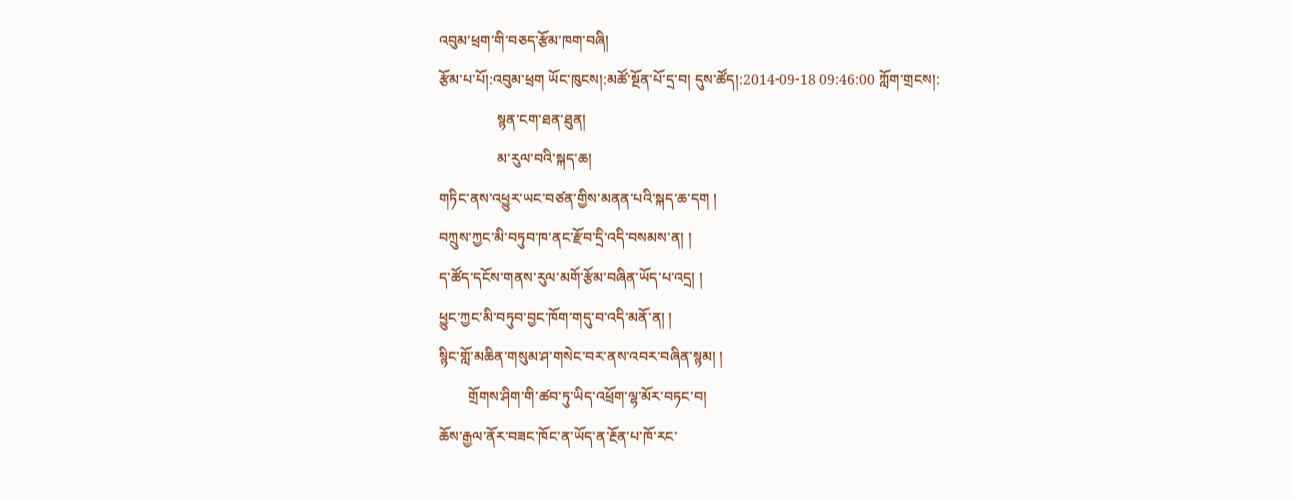འབུམ་ཕྲག་གི་བཅད་རྩོམ་ཁག་བཞི།
རྩོམ་པ་པོ།:འབུམ་ཕྲག ཡོང་ཁུངས།:མཚོ་སྔོན་པོ་དྲ་བ། དུས་ཚོད།:2014-09-18 09:46:00 ཀློག་གྲངས།:
                སྙན་ངག་ཐན་ཐུན།
                མ་རུལ་བའི་སྐད་ཆ།
གཏིང་ནས་འཕྱུར་ཡང་བཙན་གྱིས་མནན་པའི་སྐད་ཆ་དག །
བཀྲུས་ཀྱང་མི་བཏུབ་ཁ་ནང་རྫོབ་དྲི་འདི་བསམས་ན། །
ད་ཚོད་དངོས་གནས་རུལ་མགོ་རྩོམ་བཞིན་ཡོད་པ་འདྲ། །
ཕྱུང་ཀྱང་མི་བཏུབ་བྱང་ཁོག་གདུ་བ་འདི་མནོ་ན། །
སྙིང་གློ་མཆིན་གསུམ་ཤ་གསེང་བར་ནས་འབར་བཞིན་སྙམ། །
        གྲོགས་ཤིག་གི་ཚབ་ཏུ་ཡིད་འཕྲོག་ལྷ་མོར་བཏང་བ།
ཆོས་རྒྱལ་ནོར་བཟང་ཁོང་ན་ཡོད་ན་རྔོན་པ་ཁོ་རང་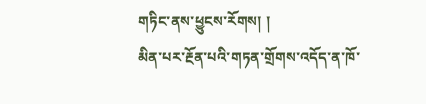གཏིང་ནས་ཕྱུངས་རོགས། །
མིན་པར་རྔོན་པའི་གཏན་གྲོགས་འདོད་ན་ཁོ་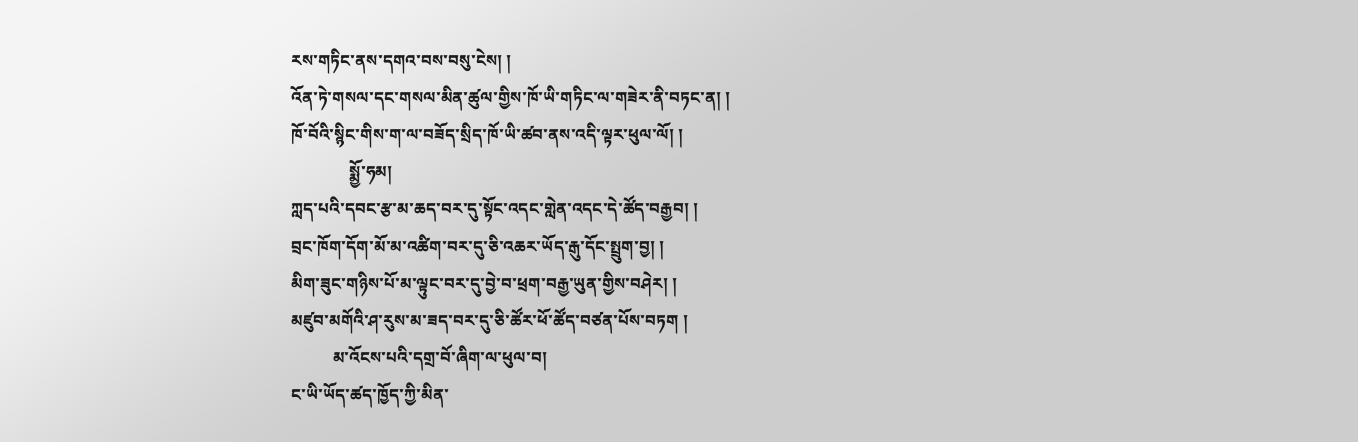རས་གཏིང་ནས་དགའ་བས་བསུ་ངེས། །
འོན་ཏེ་གསལ་དང་གསལ་མིན་ཚུལ་གྱིས་ཁོ་ཡི་གཏིང་ལ་གཟེར་ནི་བཏང་ན། །
ཁོ་བོའི་སྙིང་གིས་ག་ལ་བཟོད་སྲིད་ཁོ་ཡི་ཚབ་ནས་འདི་ལྟར་ཕུལ་ལོ། །
              སྨྱོ་ཧམ།
ཀླད་པའི་དབང་རྩ་མ་ཆད་བར་དུ་སྟོང་འདང་གླེན་འདང་དེ་ཚོད་བརྒྱབ། །
བྲང་ཁོག་དོག་མོ་མ་འཚིག་བར་དུ་ཅི་འཆར་ཡོད་རྒུ་དོང་སྤྲུག་བྱ། །
མིག་ཟུང་གཉིས་པོ་མ་ལྟུང་བར་དུ་བྱེ་བ་ཕྲག་བརྒྱ་ཡུན་གྱིས་བཤེར། །
མཛུབ་མགོའི་ཤ་རུས་མ་ཟད་བར་དུ་ཅི་ཚོར་ཕོ་ཚོད་བཙན་པོས་བཏག །
          མ་འོངས་པའི་དགྲ་བོ་ཞིག་ལ་ཕུལ་བ།
ང་ཡི་ཡོད་ཚད་ཁྱོད་ཀྱི་མིན་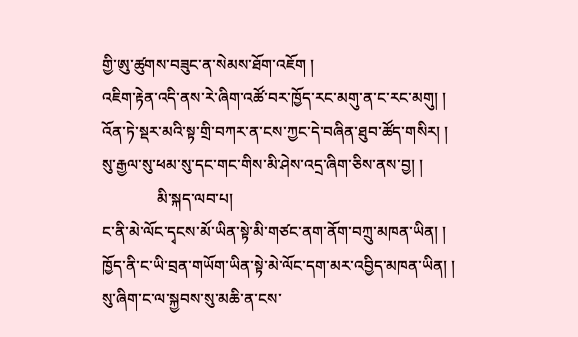གྱི་ཨུ་ཚུགས་བཟུང་ན་སེམས་ཐོག་འཇོག །
འཇིག་རྟེན་འདི་ནས་རེ་ཞིག་འཚོ་བར་ཁྱོད་རང་མགུ་ན་ང་རང་མགུ། །
འོན་ཏེ་སྡར་མའི་སྟ་གྲི་བཀར་ན་ངས་ཀྱང་དེ་བཞིན་ཐུབ་ཚོད་གསིར། །
སུ་རྒྱལ་སུ་ཕམ་སུ་དང་གང་གིས་མི་ཤེས་འདྲ་ཞིག་ཅིས་ནས་བྱ། །
              མི་སྐད་ལབ་པ།
ང་ནི་མེ་ལོང་དྭངས་མོ་ཡིན་སྟེ་མི་གཙང་ནག་ནོག་བཀྲུ་མཁན་ཡིན། །
ཁྱོད་ནི་ང་ཡི་བྲན་གཡོག་ཡིན་སྟེ་མེ་ལོང་དག་མར་འབྱིད་མཁན་ཡིན། །
སུ་ཞིག་ང་ལ་སྐྱབས་སུ་མཆི་ན་ངས་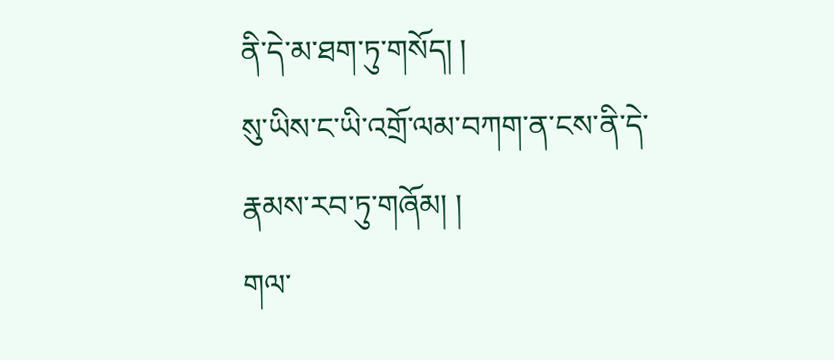ནི་དེ་མ་ཐག་ཏུ་གསོད། །
སུ་ཡིས་ང་ཡི་འགྲོ་ལམ་བཀག་ན་ངས་ནི་དེ་རྣམས་རབ་ཏུ་གཞོམ། །
གལ་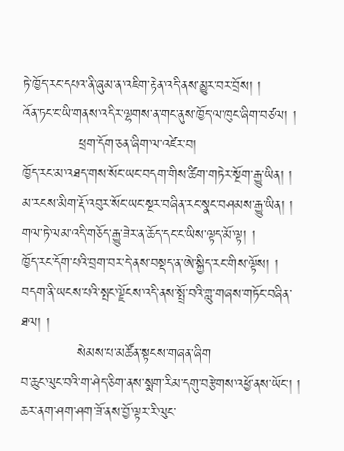ཏེ་ཁྱོད་རང་དཔའ་ནི་ཞུམ་ན་འཇིག་རྟེན་འདི་ནས་མྱུར་བར་བྲོས། །
འོན་ཏང་ང་ཡི་གནས་འདིར་ལྷགས་ན་གང་ནུས་ཁྱོད་ལ་ཁུང་ཞིག་བཙལ། །
            ཕྲག་དོག་ཅན་ཞིག་ལ་འཛེར་བ།
ཁྱོད་རང་མ་འཐད་གས་སོང་ཡང་བདག་གིས་ཚིག་གཏེར་སྔོག་རྒྱུ་ཡིན། །
མ་རངས་མིག་རྡོ་འབུར་སོང་ཡང་སྔར་བཞིན་རང་སྣང་བཤམས་རྒྱུ་ཡིན། །
གལ་ཏེ་ལམ་འདི་གཅོད་རྒྱུ་ཟེར་ན་ཆོད་དང་ང་ཡིས་ལྟད་མོ་ལྟ། །
ཁྱོད་རང་དོག་པའི་བྲག་བར་དེ་ནས་བསྡད་ན་ཨེ་སྐྱིད་རང་གིས་ལྟོས། །
བདག་ནི་ཡངས་པའི་སྤང་ལྗོངས་འདི་ནས་སྤྲོ་བའི་གླུ་གཞས་གཏོང་བཞིན་ཐལ། །
            སེམས་པ་མཚོན་སྟངས་གཞན་ཞིག
བ་ཆུང་ལུང་བའི་ག་ཤེད་ཅིག་ནས་སྨག་རིམ་དགུ་བརྩེགས་འཕྱོ་ནས་ཡོང་། །
ཆར་ནག་ཤག་ཤག་ཟོ་ནས་བྱོ་ལྟར་རི་ལུང་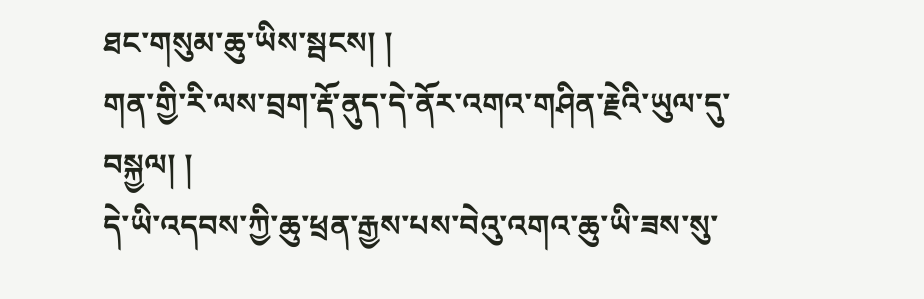ཐང་གསུམ་ཆུ་ཡིས་སྦངས། །
གན་གྱི་རི་ལས་བྲག་རྡོ་ནུད་དེ་ནོར་འགའ་གཤིན་རྗེའི་ཡུལ་དུ་བསྐྱལ། །
དེ་ཡི་འདབས་ཀྱི་ཆུ་ཕྲན་རྒྱས་པས་བེའུ་འགའ་ཆུ་ཡི་ཟས་སུ་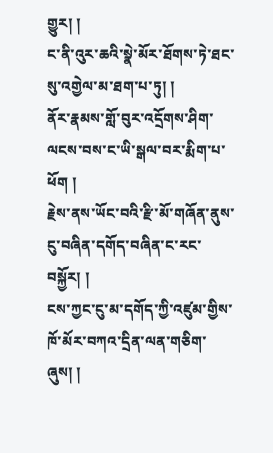གྱུར། །
ང་ནི་འུར་ཆའི་སྣེ་མོར་ཐོགས་ཏེ་ཐང་སུ་འགྱེལ་མ་ཐག་པ་ཏུ། །
ནོར་རྣམས་གློ་བུར་འདྲོགས་ཤིག་ལངས་བས་ང་ཡི་སྒལ་བར་རྨིག་པ་ཕོག །
རྗེས་ནས་ཡོང་བའི་རྫི་མོ་གཞོན་ནུས་ངུ་བཞིན་དགོད་བཞིན་ང་རང་བསྐྱོར། །
ངས་ཀྱང་ངུ་མ་དགོད་ཀྱི་འཛུམ་གྱིས་ཁོ་མོར་བཀའ་དྲིན་ལན་གཅིག་ཞུས། །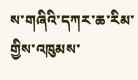ས་གཞིའི་དཀར་ཆ་རིམ་གྱིས་འཁུམས་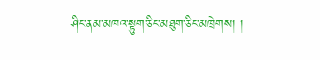ཤིང་ནམ་མཁའ་སྟུག་ཅིང་མཐུག་ཅིང་མཁྲེགས། །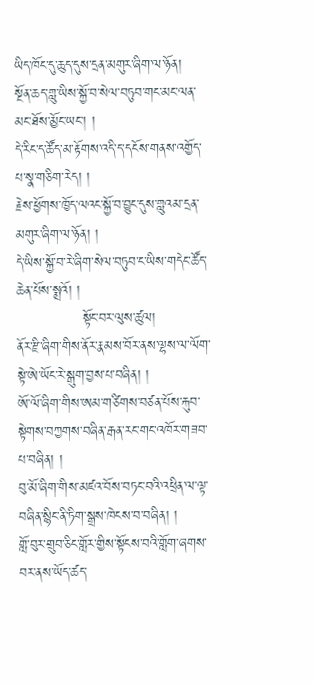ཡིད་ཁོང་དུ་ཆུད་དུས་དྲན་མགུར་ཞིག་ལ་ཉོན།
སྔོན་ཆད་གླུ་ཡིས་སྐྱོ་བ་སེལ་བཏུབ་གང་མང་ལན་མང་ཐོས་མྱོང་ཡང་། །
དེ་རིང་ད་ཚོད་མ་རྟོགས་འདི་ད་དངོས་གནས་འགྱོད་པ་སྣ་གཅིག་རེད། །
རྗེས་ཕྱོགས་ཁྱོད་ལའང་སྐྱོ་བ་བྱུང་དུས་གླུའམ་དྲན་མགུར་ཞིག་ལ་ཉོན། །
དེ་ཡིས་སྐྱོ་བ་རེ་ཞིག་སེལ་བཏུབ་ང་ཡིས་གདེང་ཚོད་ཆེན་པོས་སྨྲའོ། །
              སྟོང་བར་ལུས་ཚུལ།
ནོར་རྫི་ཞིག་གིས་ནོར་རྣམས་བོར་ནས་ལྷས་ལ་ལོག་སྟེ་ཨེ་ཡོང་རེ་སྒུག་བྱས་པ་བཞིན། །
ཨོ་ལོ་ཞིག་གིས་ཨམ་གཙིགས་བཙན་པོས་རྐུབ་སྟེགས་བཀྱགས་བཞིན་རྒན་རང་གང་འཁོར་གཟབ་པ་བཞིན། །
བུ་མོ་ཞིག་གིས་མཛའ་བོས་བཏང་བའི་འཕྲིན་ལ་ལྟ་བཞིན་སྙིང་ནི་ཏིག་སྒྲས་ཁེངས་བ་བཞིན། །
གློ་བུར་གྲུབ་ཅིང་གློར་གྱིས་སྟོངས་བའི་གློག་ཞགས་བར་ནས་ཡོད་ཚད་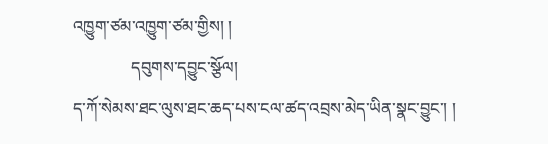འཁྱུག་ཙམ་འཁྱུག་ཙམ་གྱིས། །
              དབུགས་དབྱུང་སྩོལ།
ད་ཀོ་སེམས་ཐང་ལུས་ཐང་ཆད་པས་ངལ་ཚད་འབྲས་མེད་ཡིན་སྣང་བྱུང་། །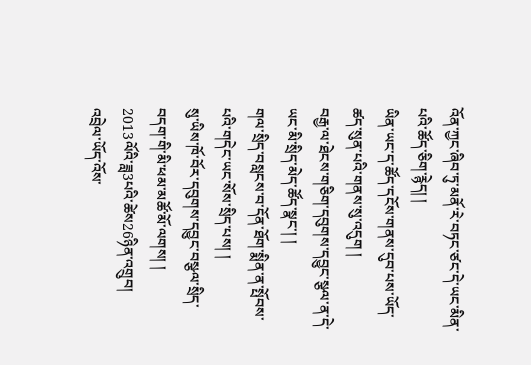འོན་ཀྱང་ཞིབ་ཏུ་མནོ་རེ་བཏང་ཙང་དེ་ཡང་མིན་པའི་ཚོད་ཅིག་རྙེད། །
ཡིན་ཡང་ད་ཚོད་དངོས་གནས་དུབ་པས་ཡོད་ཚད་སུན་པའི་གནས་སུ་འདུག །
བརྒྱ་ལ་ཐེངས་གཅིག་དབུགས་དབྱུང་སྩལ་ན་དེ་ཡང་མི་སྲིད་མེད་ཚོད་སྣང་། །
གལ་སྲིད་བསླངས་བ་དོན་ཐོག་སྨིན་ན་སྤོབས་པའི་གདེང་ཡང་སོས་སྲིད་པས། །
སུ་ཡིས་ཁོ་བོར་དབུགས་དབྱུང་བསྩལ་སྲིད་བདག་གི་མི་ཕམ་མཚོ་མོ་ལགས། །
2013ལོའི་ཟླ3པའི་ཚེས26ཉིན་འགྲུབ།
འབྲེལ་ཡོད་འོས་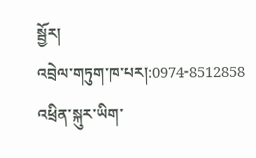སྦྱོར།
འབྲེལ་གཏུག་ཁ་པར།:0974-8512858
འཕྲིན་སྐུར་ཡིག་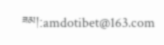ཟམ།:amdotibet@163.com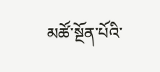མཚོ་སྔོན་པོའི་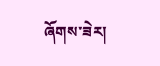ཞོགས་ཟེར།